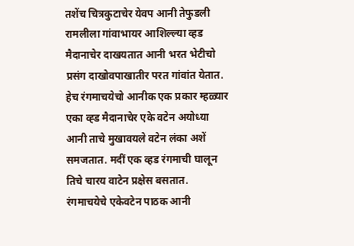तशेंच चित्रकुटाचेर येवप आनी तेफुडली रामलीला गांवाभायर आशिल्ल्या व्हड मैदानाचेर दाखयतात आनी भरत भेटीचो प्रसंग दाखोवपाखातीर परत गांवांत येतात.
हेच रंगमाचयेचो आनीक एक प्रकार म्हळ्यार एका व्ह्ड मैदानाचेर एके वटेन अयोध्या आनी ताचे मुखावयले वटेन लंका अशें समजतात. मदीं एक व्हड रंगमाची घालून तिचे चारय वाटेन प्रक्षेस बसतात. रंगमाचयेचे एकेवटेन पाठक आनी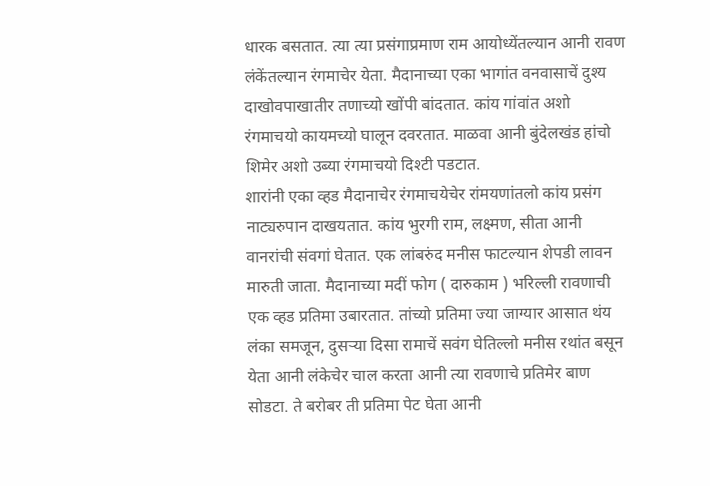धारक बसतात. त्या त्या प्रसंगाप्रमाण राम आयोध्येंतल्यान आनी रावण लंकेंतल्यान रंगमाचेर येता. मैदानाच्या एका भागांत वनवासाचें दुश्य दाखोवपाखातीर तणाच्यो खोंपी बांदतात. कांय गांवांत अशो रंगमाचयो कायमच्यो घालून दवरतात. माळवा आनी बुंदेलखंड हांचो शिमेर अशो उब्या रंगमाचयो दिश्टी पडटात.
शारांनी एका व्हड मैदानाचेर रंगमाचयेचेर रांमयणांतलो कांय प्रसंग नाट्यरुपान दाखयतात. कांय भुरगी राम, लक्ष्मण, सीता आनी वानरांची संवगां घेतात. एक लांबरुंद मनीस फाटल्यान शेपडी लावन मारुती जाता. मैदानाच्या मदीं फोग ( दारुकाम ) भरिल्ली रावणाची एक व्हड प्रतिमा उबारतात. तांच्यो प्रतिमा ज्या जाग्यार आसात थंय लंका समजून, दुसऱ्या दिसा रामाचें सवंग घेतिल्लो मनीस रथांत बसून येता आनी लंकेचेर चाल करता आनी त्या रावणाचे प्रतिमेर बाण सोडटा. ते बरोबर ती प्रतिमा पेट घेता आनी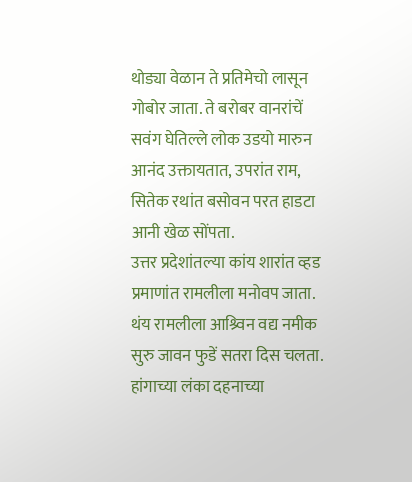थोड्या वेळान ते प्रतिमेचो लासून गोबोर जाता. ते बरोबर वानरांचें सवंग घेतिल्ले लोक उडयो मारुन आनंद उक्तायतात, उपरांत राम, सितेक रथांत बसोवन परत हाडटा आनी खेळ सोंपता.
उत्तर प्रदेशांतल्या कांय शारांत व्हड प्रमाणांत रामलीला मनोवप जाता. थंय रामलीला आश्र्विन वद्य नमीक सुरु जावन फुडें सतरा दिस चलता. हांगाच्या लंका दहनाच्या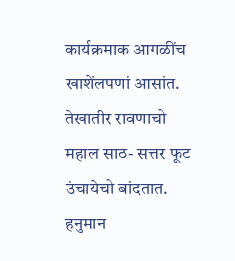कार्यक्रमाक आगळींच खाशेंलपणां आसांत. तेखातीर रावणाचो महाल साठ- सत्तर फूट उंचायेचो बांदतात. हनुमान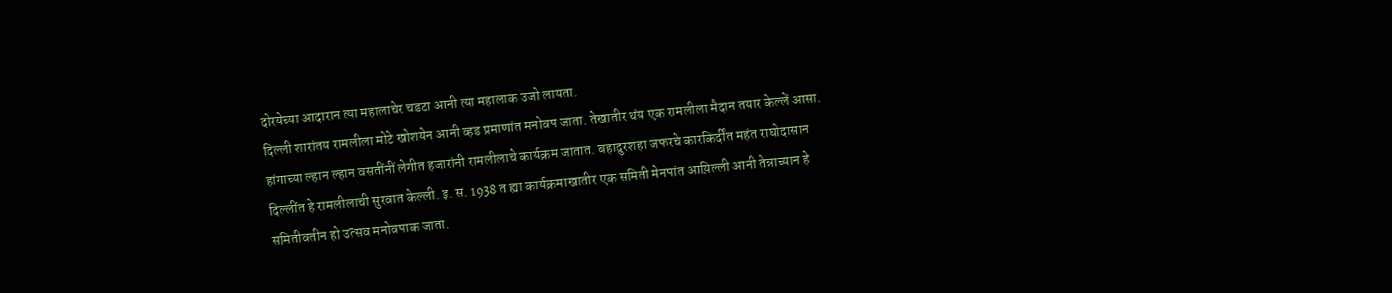दोरयेच्या आदारान त्या महालाचेर चडटा आनी त्या महालाक उजो लायता.
दिल्ली शारांतय रामलीला मोटे खोशयेन आनी व्हड प्रमाणांत मनोवप जाता. तेखातीर थंय एक रामलीला मैदान तयार केल्लें आसा. हांगाच्या ल्हान ल्हान वसतींनीं लेगीत हजारांनी रामलीलाचे कार्यक्रम जातात. बहादुरशहा जफरचे कारकिर्दींत महंत राघोदासान दिल्लींत हे रामलीलाची सुरवात केल्ली. इ. स. 1938 त ह्या कार्यक्रमाखातीर एक समिती मेनपांत आय़िल्ली आनी तेन्नाच्यान हे समितीवतीन हो उत्सव मनोवपाक जाता.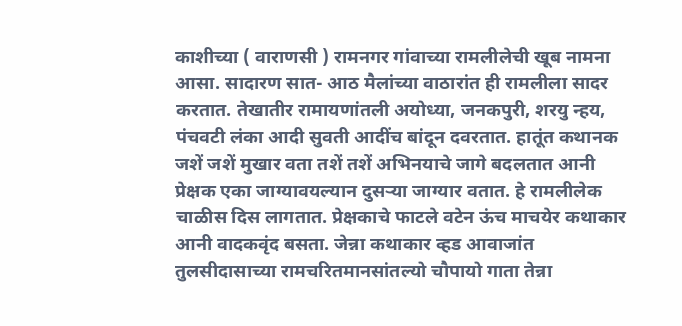काशीच्या ( वाराणसी ) रामनगर गांवाच्या रामलीलेची खूब नामना आसा. सादारण सात- आठ मैलांच्या वाठारांत ही रामलीला सादर करतात. तेखातीर रामायणांतली अयोध्या, जनकपुरी, शरयु न्हय, पंचवटी लंका आदी सुवती आदींच बांदून दवरतात. हातूंत कथानक जशें जशें मुखार वता तशें तशें अभिनयाचे जागे बदलतात आनी प्रेक्षक एका जाग्यावयल्यान दुसऱ्या जाग्यार वतात. हे रामलीलेक चाळीस दिस लागतात. प्रेक्षकाचे फाटले वटेन ऊंच माचयेर कथाकार आनी वादकवृंद बसता. जेन्ना कथाकार व्हड आवाजांत तुलसीदासाच्या रामचरितमानसांतल्यो चौपायो गाता तेन्ना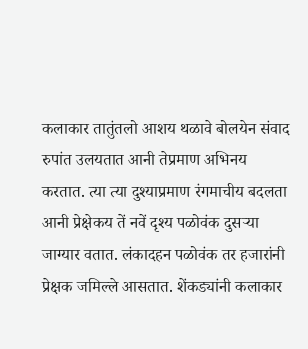कलाकार तातुंतलो आशय थळावे बोलयेन संवाद रुपांत उलयतात आनी तेप्रमाण अभिनय करतात. त्या त्या दुश्याप्रमाण रंगमाचीय बदलता आनी प्रेक्षेकय तें नवें दृश्य पळोवंक दुसऱ्या जाग्यार वतात. लंकादहन पळोवंक तर हजारांनी प्रेक्षक जमिल्ले आसतात. शेंकड्यांनी कलाकार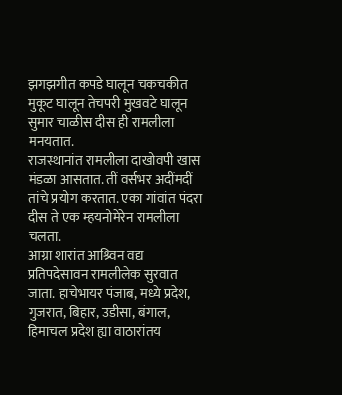झगझगीत कपडे घालून चकचकीत मुकूट घालून तेचपरी मुखवटे घालून सुमार चाळीस दीस ही रामलीला मनयतात.
राजस्थानांत रामलीला दाखोवपी खास मंडळा आसतात. तीं वर्सभर अदींमदीं तांचे प्रयोग करतात. एका गांवांत पंदरा दीस ते एक म्हयनोमेरेन रामलीला चलता.
आग्रा शारांत आश्र्विन वद्य प्रतिपदेसावन रामलीलेक सुरवात जाता. हाचेभायर पंजाब, मध्ये प्रदेश, गुजरात, बिहार, उडीसा, बंगाल, हिमाचल प्रदेश ह्या वाठारांतय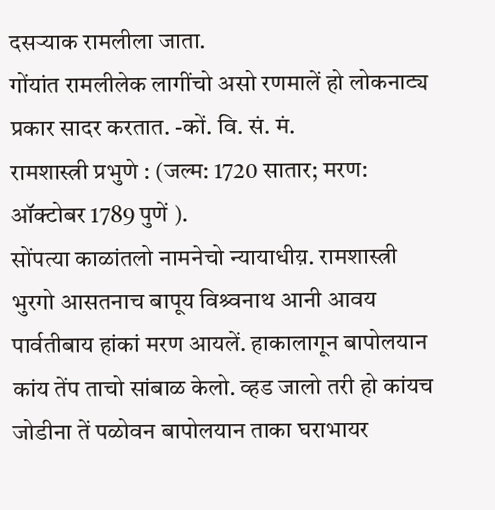दसऱ्याक रामलीला जाता.
गोंयांत रामलीलेक लागींचो असो रणमालें हो लोकनाट्य प्रकार सादर करतात. -कों. वि. सं. मं.
रामशास्त्री प्रभुणे : (जल्म: 1720 सातार; मरण: ऑक्टोबर 1789 पुणें ).
सोंपत्या काळांतलो नामनेचो न्यायाधीय़. रामशास्त्री भुरगो आसतनाच बापूय विश्र्वनाथ आनी आवय पार्वतीबाय हांकां मरण आयलें. हाकालागून बापोलयान कांय तेंप ताचो सांबाळ केलो. व्हड जालो तरी हो कांयच जोडीना तें पळोवन बापोलयान ताका घराभायर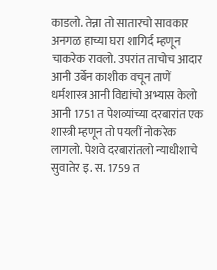काडलो. तेन्ना तो सातारचो सावकार अनगळ हाच्या घरा शागिर्द म्हणून चाकरेक रावलो. उपरांत ताचोच आदार आनी उर्बेन काशीक वचून ताणें धर्मशास्त्र आनी विद्यांचो अभ्यास केलो आनी 1751 त पेशव्यांच्या दरबारांत एक शास्त्री म्हणून तो पयलीं नोकरेक लागलो. पेशवे दरबारांतलो न्याधीशाचे सुवातेर इ. स. 1759 त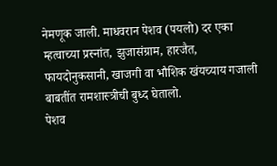नेमणूक जाली. माधवरान पेशव (पयलो) दर एका म्हत्वाच्या प्रस्नांत, झुजासंग्राम, हारजैत, फायदोनुकसानी, खाजगी वा भौशिक खंयच्याय गजाली बाबतींत रामशास्त्रीची बुध्द घेतालो.
पेशव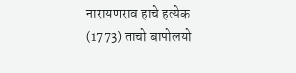नारायणराव हाचे हत्येक (1773) ताचो बापोलयो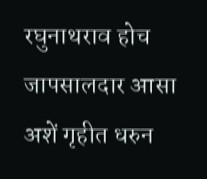रघुनाथराव होच जापसालदार आसा अशें गृहीत धरुन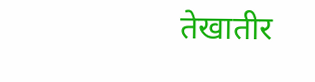तेखातीर